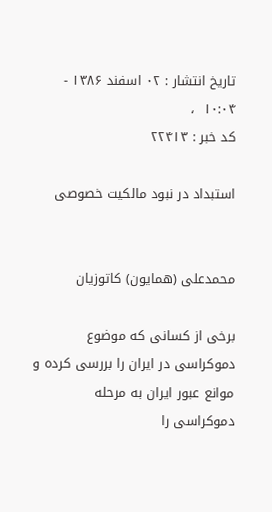تاریخ انتشار : ۰۲ اسفند ۱۳۸۶ - ۱۰:۰۴  ،
کد خبر : ۲۲۴۱۳

استبداد در نبود مالکیت خصوصی


محمدعلی (همایون) کاتوزیان

برخی از کسانی که موضوع دموکراسی در ایران را بررسی کرده و موانع عبور ایران به مرحله دموکراسی را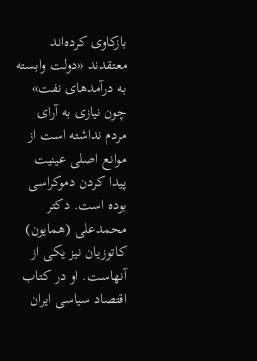بازکاوی کرده‌اند معتقدند «دولت وابسته به درآمدهای نفت» چون نیازی به آرای مردم نداشته است از موانع اصلی عینیت پیدا کردن دموکراسی بوده است. دکتر محمدعلی (همایون) کاتوزیان نیز یکی از آنهاست. او در کتاب اقتصاد سیاسی ایران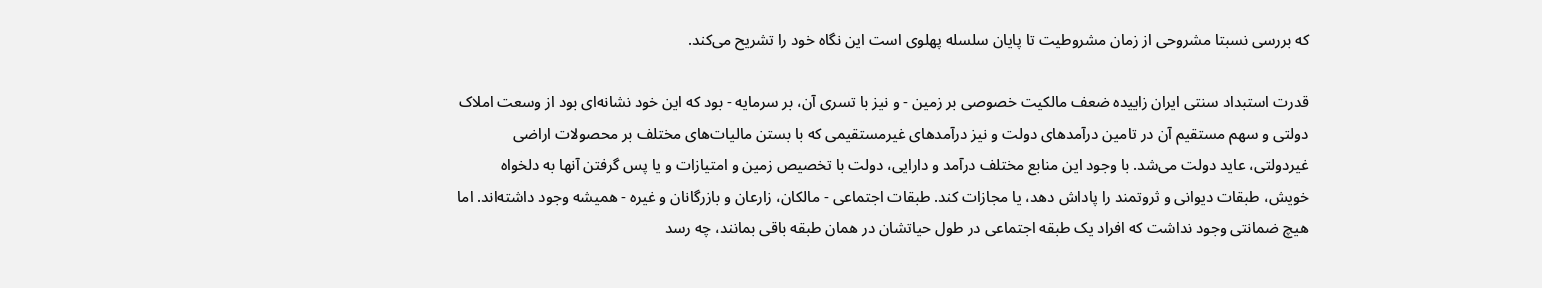که بررسی نسبتا مشروحی از زمان مشروطیت تا پایان سلسله پهلوی است این نگاه خود را تشریح می‌کند.

قدرت استبداد سنتی ایران زاییده ضعف مالکیت خصوصی بر زمین - و نیز با تسری آن، بر سرمایه - بود که این خود نشانه‌ای بود از وسعت املاک دولتی و سهم مستقیم آن در تامین درآمدهای دولت و نیز درآمدهای غیرمستقیمی که با بستن مالیات‌های مختلف بر محصولات اراضی غیردولتی، عاید دولت می‌شد. با وجود این منابع مختلف درآمد و دارایی، دولت با تخصیص زمین و امتیازات و یا پس گرفتن آنها به دلخواه خویش، طبقات دیوانی و ثروتمند را پاداش دهد، یا مجازات کند. طبقات اجتماعی - مالکان، زارعان و بازرگانان و غیره - همیشه وجود داشته‌اند. اما هیچ ضمانتی وجود نداشت که افراد یک طبقه اجتماعی در طول حیاتشان در همان طبقه باقی بمانند، چه رسد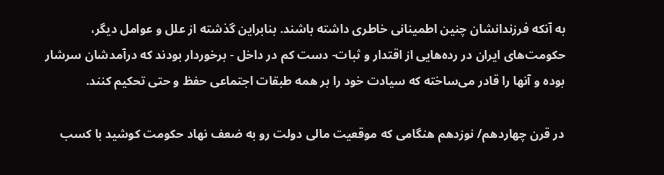به آنکه فرزندانشان چنین اطمینانی خاطری داشته باشند. بنابراین گذشته از علل و عوامل دیگر، حکومت‌های ایران در رده‌هایی از اقتدار و ثبات- دست کم در داخل - برخوردار بودند که درآمدشان سرشار بوده و آنها را قادر می‌ساخته که سیادت خود را بر همه طبقات اجتماعی حفظ و حتی تحکیم کنند.

در قرن چهاردهم/ نوزدهم هنگامی که موقعیت مالی دولت رو به ضعف نهاد حکومت کوشید با کسب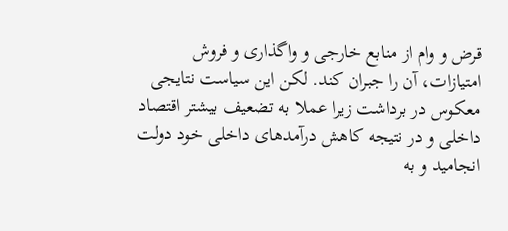قرض و وام از منابع خارجی و واگذاری و فروش امتیازات، آن را جبران کند. لکن این سیاست نتایجی معکوس در برداشت زیرا عملا به تضعیف بیشتر اقتصاد داخلی و در نتیجه کاهش درآمدهای داخلی خود دولت انجامید و به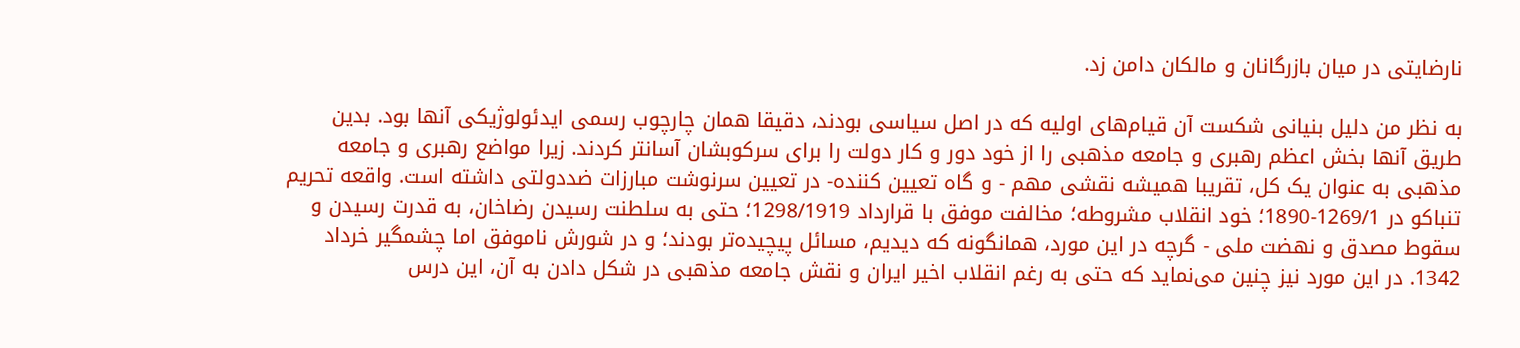نارضایتی در میان بازرگانان و مالکان دامن زد.

به نظر من دلیل بنیانی شکست آن قیام‌های اولیه که در اصل سیاسی بودند، دقیقا همان چارچوب رسمی ایدئولوژیکی آنها بود. بدین طریق آنها بخش اعظم رهبری و جامعه مذهبی را از خود دور و کار دولت را برای سرکوبشان آسانتر کردند. زیرا مواضع رهبری و جامعه مذهبی به عنوان یک کل، تقریبا همیشه نقشی مهم - و گاه تعیین کننده- در تعیین سرنوشت مبارزات ضددولتی داشته است. واقعه تحریم تنباکو در 1269/1-1890؛ خود انقلاب مشروطه؛ مخالفت موفق با قرارداد 1298/1919؛ حتی به سلطنت رسیدن رضاخان، به قدرت رسیدن و سقوط مصدق و نهضت ملی - گرچه در این مورد، همانگونه که دیدیم، مسائل پیچیده‌تر بودند؛ و در شورش ناموفق اما چشمگیر خرداد 1342. در این مورد نیز چنین می‌نماید که حتی به رغم انقلاب اخیر ایران و نقش جامعه مذهبی در شکل دادن به آن، این درس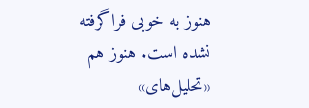هنوز به خوبی فراگرفته نشده است. هنوز هم «تحلیل‌های»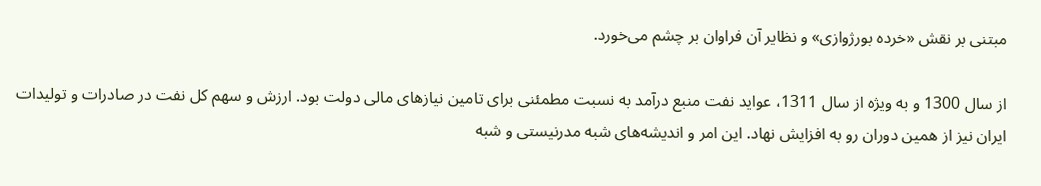مبتنی بر نقش «خرده بورژوازی» و نظایر آن فراوان بر چشم می‌خورد.

از سال 1300 و به ویژه از سال 1311، عواید نفت منبع درآمد به نسبت مطمئنی برای تامین نیازهای مالی دولت بود. ارزش و سهم کل نفت در صادرات و تولیدات ایران نیز از همین دوران رو به افزایش نهاد. این امر و اندیشه‌های شبه مدرنیستی و شبه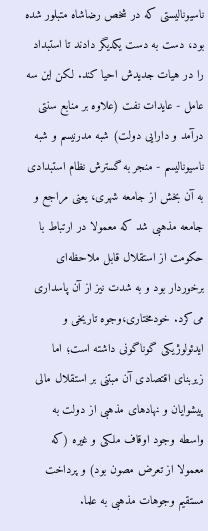ناسیونالیستی که در شخص رضاشاه متبلور شده بود، دست به دست یکدیگر دادند تا استبداد را در هیات جدیدش احیا کند. لکن این سه عامل - عایدات نفت (علاوه بر منابع سنتی درآمد و دارایی دولت) شبه مدرنیسم و شبه ناسیونالیسم - منجر به گسترش نظام استبدادی به آن بخش از جامعه شهری، یعنی مراجع و جامعه مذهبی شد که معمولا در ارتباط با حکومت از استقلال قابل ملاحظه‌ای برخوردار بود و به شدت نیز از آن پاسداری می‌کرد. خودمختاری،‌وجوه تاریخی و ایدئولوژیکی گوناگونی داشته است؛ اما زیربنای اقتصادی آن مبتنی بر استقلال مالی پیشوایان و نهادهای مذهبی از دولت به واسطه وجود اوقاف ملکی و غیره (که معمولا از تعرض مصون بود) و پرداخت مستقیم وجوهات مذهبی به علما.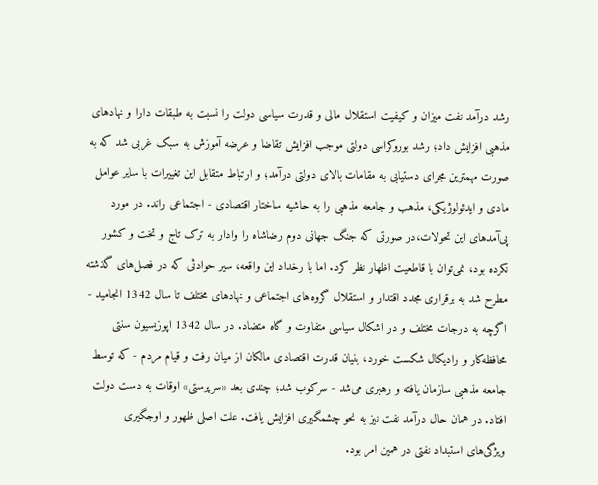رشد درآمد نفت میزان و کیفیت استقلال مالی و قدرت سیاسی دولت را نسبت به طبقات دارا و نهادهای مذهبی افزایش داد؛ رشد بوروکراسی دولتی موجب افزایش تقاضا و عرضه آموزش به سبک غربی شد که به صورت مهمترین مجرای دستیابی به مقامات بالای دولتی درآمد؛ و ارتباط متقابل این تغییرات با سایر عوامل مادی و ایدئولوژیکی، مذهب و جامعه مذهبی را به حاشیه ساختار اقتصادی - اجتماعی راند. در مورد پی‌آمدهای این تحولات،در صورتی که جنگ جهانی دوم رضاشاه را وادار به ترک تاج و تخت و کشور نکرده بود، نمی‌توان با قاطعیت اظهار نظر کرد. اما با رخداد این واقعه،‌ سیر حوادثی که در فصل‌‌های گذشته مطرح شد به برقراری مجدد اقتدار و استقلال گروه‌های اجتماعی و نهادهای مختلف تا سال 1342 انجامید - اگرچه به درجات مختلف و در اشکال سیاسی متفاوت و گاه متضاد. در سال 1342 اپوزیسیون سنتی محافظه‌کار و رادیکال شکست خورد، بنیان قدرت اقتصادی مالکان از میان رفت و قیام مردم - که توسط جامعه مذهبی سازمان یافته و رهبری می‌شد - سرکوب شد؛ چندی بعد «سرپرستی» اوقات به دست دولت افتاد. در همان حال درآمد نفت نیز به نحو چشمگیری افزایش یافت. علت اصلی ظهور و اوجگیری ویژگی‌های استبداد نفتی در همین امر بود.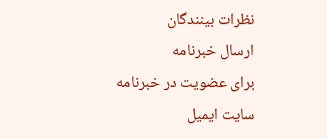نظرات بینندگان
ارسال خبرنامه
برای عضویت در خبرنامه سایت ایمیل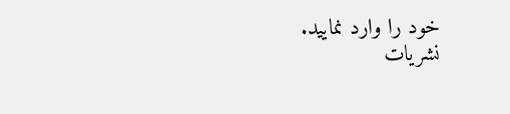خود را وارد نمایید.
نشریات